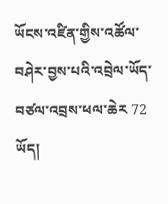ཡོངས་འཛིན་གྱིས་འཚོལ་བཤེར་བྱས་པའི་འབྲེལ་ཡོད་བཙལ་འབྲས་ཕལ་ཆེར 72 ཡོད།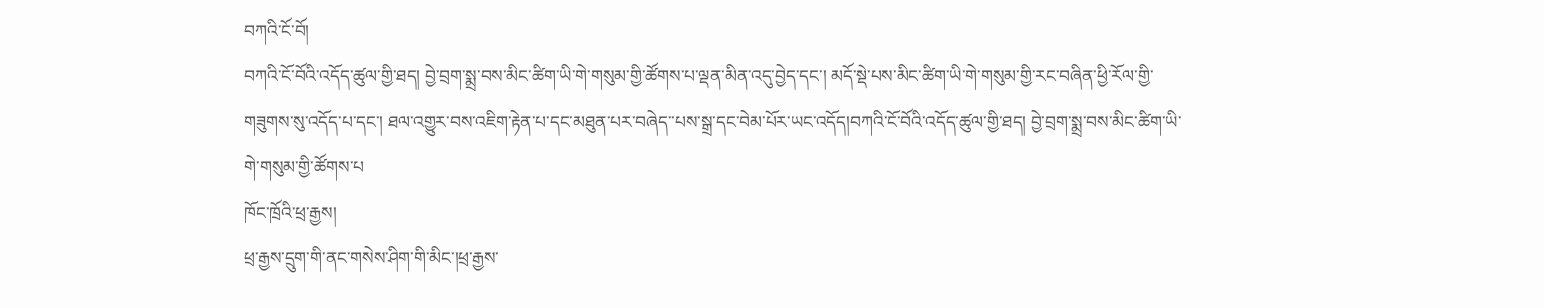བཀའི་ངོ་བོ།
བཀའི་ངོ་བོའི་འདོད་ཚུལ་གྱི་ཐད། བྱེ་བྲག་སྨྲ་བས་མིང་ཚིག་ཡི་གེ་གསུམ་གྱི་ཚོགས་པ་ལྡན་མིན་འདུ་བྱེད་དང་། མདོ་སྡེ་པས་མིང་ཚིག་ཡི་གེ་གསུམ་གྱི་རང་བཞིན་ཕྱི་རོལ་གྱི་གཟུགས་སུ་འདོད་པ་དང་། ཐལ་འགྱུར་བས་འཇིག་རྟེན་པ་དང་མཐུན་པར་བཞེད་་པས་སྒྲ་དང་བེམ་པོར་ཡང་འདོད།བཀའི་ངོ་བོའི་འདོད་ཚུལ་གྱི་ཐད། བྱེ་བྲག་སྨྲ་བས་མིང་ཚིག་ཡི་གེ་གསུམ་གྱི་ཚོགས་པ
ཁོང་ཁྲོའི་ཕྲ་རྒྱས།
ཕྲ་རྒྱས་དྲུག་གི་ནང་གསེས་ཤིག་གི་མིང་།ཕྲ་རྒྱས་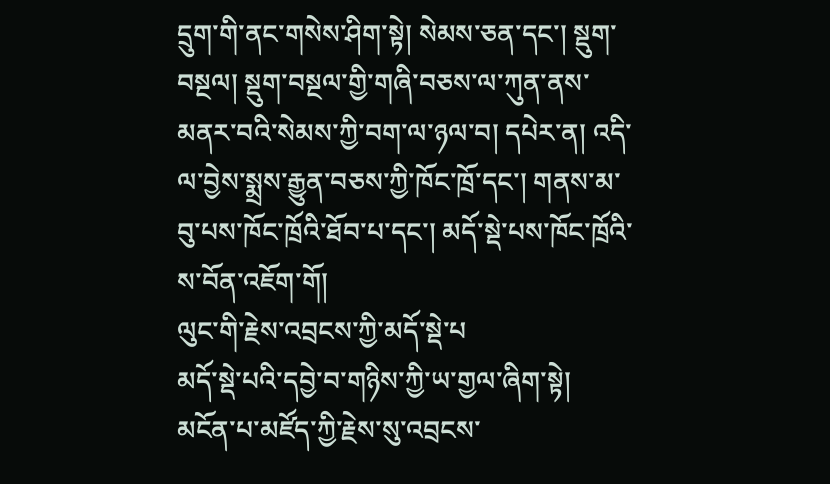དྲུག་གི་ནང་གསེས་ཤིག་སྟེ། སེམས་ཅན་དང་། སྡུག་བསྔལ། སྡུག་བསྔལ་གྱི་གཞི་བཅས་ལ་ཀུན་ནས་མནར་བའི་སེམས་ཀྱི་བག་ལ་ཉལ་བ། དཔེར་ན། འདི་ལ་བྱེས་སྨྲས་རྒྱུན་བཅས་ཀྱི་ཁོང་ཁྲོ་དང་། གནས་མ་བུ་པས་ཁོང་ཁྲོའི་ཐོབ་པ་དང་། མདོ་སྡེ་པས་ཁོང་ཁྲོའི་ས་བོན་འཇོག་གོ།
ལུང་གི་རྗེས་འབྲངས་ཀྱི་མདོ་སྡེ་པ
མདོ་སྡེ་པའི་དབྱེ་བ་གཉིས་ཀྱི་ཡ་གྱལ་ཞིག་སྟེ། མངོན་པ་མཛོད་ཀྱི་རྗེས་སུ་འབྲངས་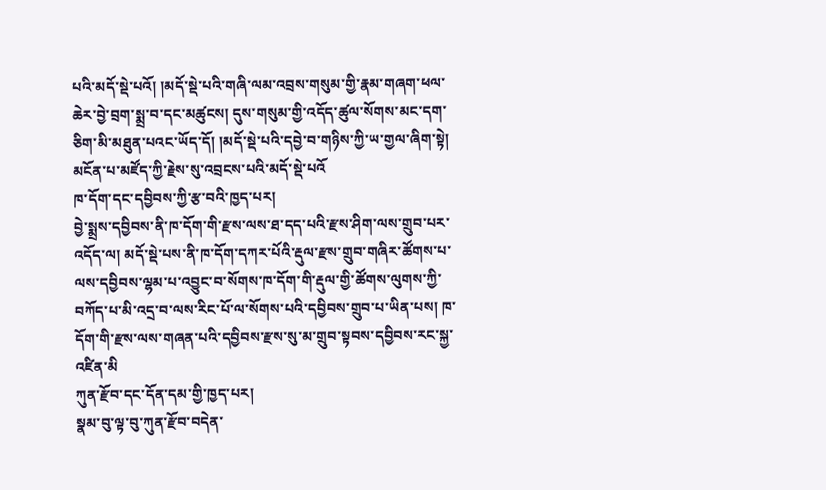པའི་མདོ་སྡེ་པའོ། །མདོ་སྡེ་པའི་གཞི་ལམ་འབྲས་གསུམ་གྱི་རྣམ་གཞག་ཕལ་ཆེར་བྱེ་བྲག་སྨྲ་བ་དང་མཚུངས། དུས་གསུམ་གྱི་འདོད་ཚུལ་སོགས་མང་དག་ཅིག་མི་མཐུན་པའང་ཡོད་དོ། །མདོ་སྡེ་པའི་དབྱེ་བ་གཉིས་ཀྱི་ཡ་གྱལ་ཞིག་སྟེ། མངོན་པ་མཛོད་ཀྱི་རྗེས་སུ་འབྲངས་པའི་མདོ་སྡེ་པའོ
ཁ་དོག་དང་དབྱིབས་ཀྱི་རྩ་བའི་ཁྱད་པར།
བྱེ་སྨྲས་དབྱིབས་ནི་ཁ་དོག་གི་རྫས་ལས་ཐ་དད་པའི་རྫས་ཤིག་ལས་གྲུབ་པར་འདོད་ལ། མདོ་སྡེ་པས་ནི་ཁ་དོག་དཀར་པོའི་རྡུལ་རྫས་གྲུབ་གཞིར་ཚོགས་པ་ལས་དབྱིབས་ལྷམ་པ་འབྱུང་བ་སོགས་ཁ་དོག་གི་རྡུལ་གྱི་ཚོགས་ལུགས་ཀྱི་བཀོད་པ་མི་འདྲ་བ་ལས་རིང་པོ་ལ་སོགས་པའི་དབྱིབས་གྲུབ་པ་ཡིན་པས། ཁ་དོག་གི་རྫས་ལས་གཞན་པའི་དབྱིབས་རྫས་སུ་མ་གྲུབ་སྟབས་དབྱིབས་རང་སྐྱ་འཛིན་མི
ཀུན་རྫོབ་དང་དོན་དམ་གྱི་ཁྱད་པར།
སྣམ་བུ་ལྟ་བུ་ཀུན་རྫོབ་བདེན་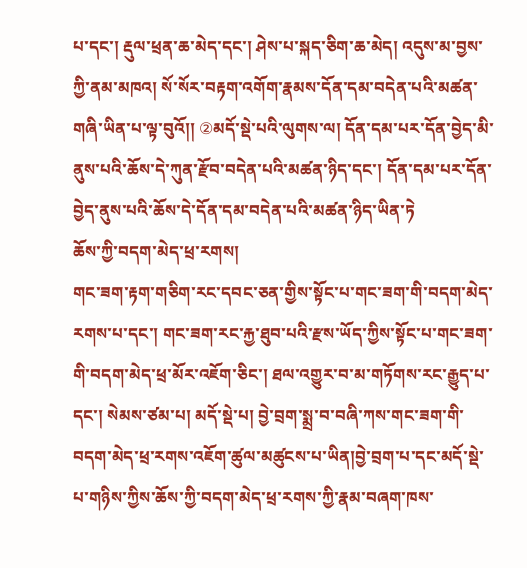པ་དང་། རྡུལ་ཕྲན་ཆ་མེད་དང་། ཤེས་པ་སྐད་ཅིག་ཆ་མེད། འདུས་མ་བྱས་ཀྱི་ནམ་མཁའ། སོ་སོར་བརྟག་འགོག་རྣམས་དོན་དམ་བདེན་པའི་མཚན་གཞི་ཡིན་པ་ལྟ་བུའོ།། ②མདོ་སྡེ་པའི་ལུགས་ལ། དོན་དམ་པར་དོན་བྱེད་མི་ནུས་པའི་ཆོས་དེ་ཀུན་རྫོབ་བདེན་པའི་མཚན་ཉིད་དང་། དོན་དམ་པར་དོན་བྱེད་ནུས་པའི་ཆོས་དེ་དོན་དམ་བདེན་པའི་མཚན་ཉིད་ཡིན་ཏེ
ཆོས་ཀྱི་བདག་མེད་ཕྲ་རགས།
གང་ཟག་རྟག་གཅིག་རང་དབང་ཅན་གྱིས་སྟོང་པ་གང་ཟག་གི་བདག་མེད་རགས་པ་དང་། གང་ཟག་རང་རྐྱ་ཐུབ་པའི་རྫས་ཡོད་ཀྱིས་སྟོང་པ་གང་ཟག་གི་བདག་མེད་ཕྲ་མོར་འཇོག་ཅིང་། ཐལ་འགྱུར་བ་མ་གཏོགས་རང་རྒྱུད་པ་དང་། སེམས་ཙམ་པ། མདོ་སྡེ་པ། བྱེ་བྲག་སྨྲ་བ་བཞི་ཀས་གང་ཟག་གི་བདག་མེད་ཕྲ་རགས་འཇོག་ཚུལ་མཚུངས་པ་ཡིན།བྱེ་བྲག་པ་དང་མདོ་སྡེ་པ་གཉིས་ཀྱིས་ཆོས་ཀྱི་བདག་མེད་ཕྲ་རགས་ཀྱི་རྣམ་བཞག་ཁས་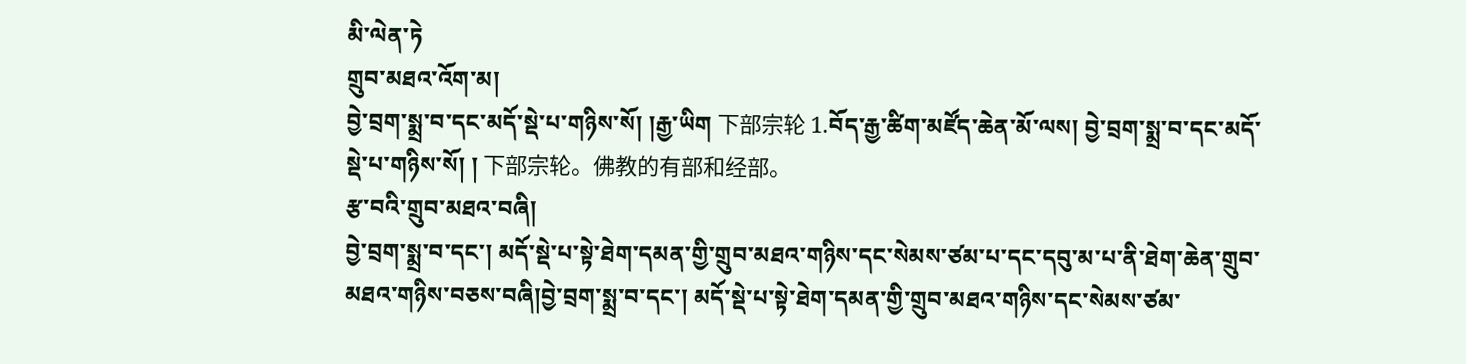མི་ལེན་ཏེ
གྲུབ་མཐའ་འོག་མ།
བྱེ་བྲག་སྨྲ་བ་དང་མདོ་སྡེ་པ་གཉིས་སོ། །རྒྱ་ཡིག 下部宗轮 1.བོད་རྒྱ་ཚིག་མཛོད་ཆེན་མོ་ལས། བྱེ་བྲག་སྨྲ་བ་དང་མདོ་སྡེ་པ་གཉིས་སོ། ། 下部宗轮。佛教的有部和经部。
རྩ་བའི་གྲུབ་མཐའ་བཞི།
བྱེ་བྲག་སྨྲ་བ་དང་། མདོ་སྡེ་པ་སྟེ་ཐེག་དམན་གྱི་གྲུབ་མཐའ་གཉིས་དང་སེམས་ཙམ་པ་དང་དབུ་མ་པ་ནི་ཐེག་ཆེན་གྲུབ་མཐའ་གཉིས་བཅས་བཞི།བྱེ་བྲག་སྨྲ་བ་དང་། མདོ་སྡེ་པ་སྟེ་ཐེག་དམན་གྱི་གྲུབ་མཐའ་གཉིས་དང་སེམས་ཙམ་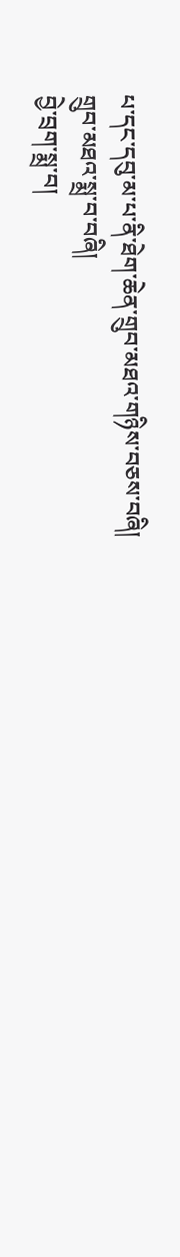པ་དང་དབུ་མ་པ་ནི་ཐེག་ཆེན་གྲུབ་མཐའ་གཉིས་བཅས་བཞི།
གྲུབ་མཐའ་སྨྲ་བ་བཞི།
བྱེ་བྲག་སྨྲ་བ།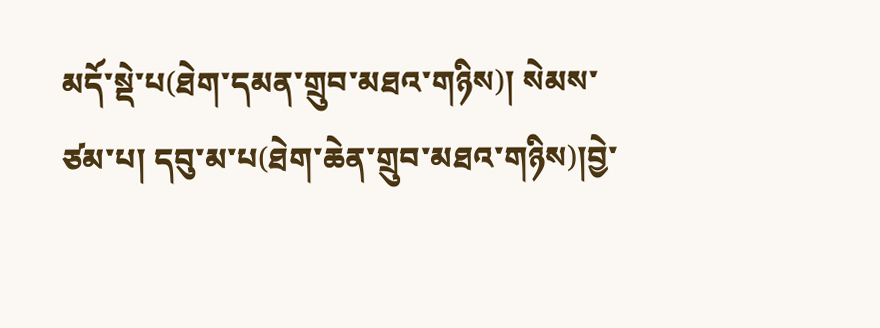མདོ་སྡེ་པ(ཐེག་དམན་གྲུབ་མཐའ་གཉིས)། སེམས་ཙམ་པ། དབུ་མ་པ(ཐེག་ཆེན་གྲུབ་མཐའ་གཉིས)།བྱེ་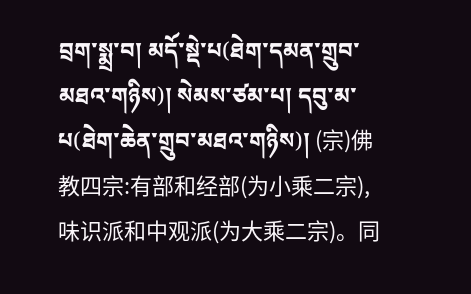བྲག་སྨྲ་བ། མདོ་སྡེ་པ(ཐེག་དམན་གྲུབ་མཐའ་གཉིས)། སེམས་ཙམ་པ། དབུ་མ་པ(ཐེག་ཆེན་གྲུབ་མཐའ་གཉིས)། (宗)佛教四宗:有部和经部(为小乘二宗),味识派和中观派(为大乘二宗)。同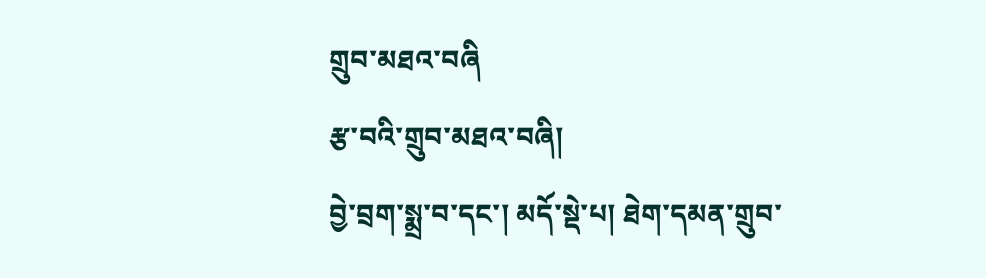གྲུབ་མཐའ་བཞི
རྩ་བའི་གྲུབ་མཐའ་བཞི།
བྱེ་བྲག་སྨྲ་བ་དང་། མདོ་སྡེ་པ། ཐེག་དམན་གྲུབ་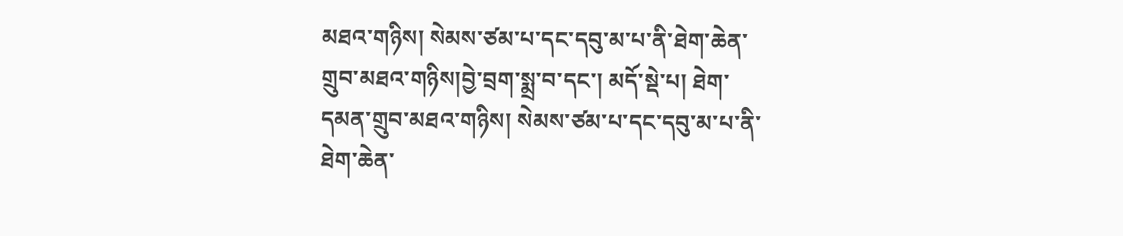མཐའ་གཉིས། སེམས་ཙམ་པ་དང་དབུ་མ་པ་ནི་ཐེག་ཆེན་གྲུབ་མཐའ་གཉིས།བྱེ་བྲག་སྨྲ་བ་དང་། མདོ་སྡེ་པ། ཐེག་དམན་གྲུབ་མཐའ་གཉིས། སེམས་ཙམ་པ་དང་དབུ་མ་པ་ནི་ཐེག་ཆེན་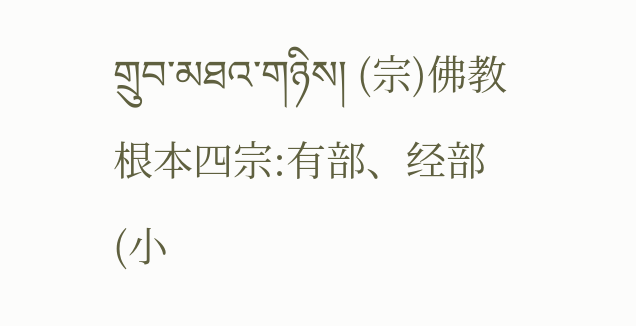གྲུབ་མཐའ་གཉིས། (宗)佛教根本四宗:有部、经部(小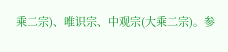乘二宗)、唯识宗、中观宗(大乘二宗)。参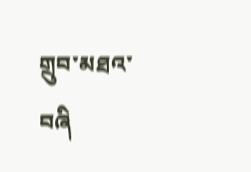གྲུབ་མཐའ་བཞི